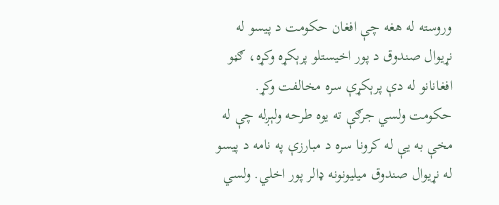وروسته له هغه چې افغان حکومت د پیسو له نړیوال صندوق د پور اخیستلو پرېکړه وکړه، ګڼو افغانانو له دې پرېکړې سره مخالفت وکړ. حکومت ولسي جرګې ته یوه طرحه ولېږله چې له مخې به یې له کرونا سره د مبارزې په نامه د پیسو له نړیوال صندوق میلیونونه ډالر پور اخلي. ولسي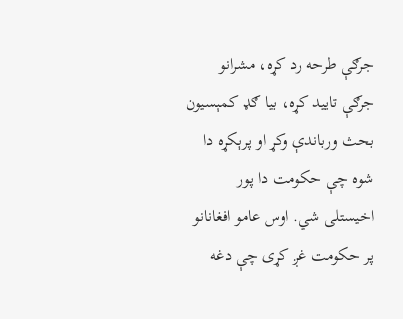جرګې طرحه رد کړه، مشرانو جرګې تایید کړه، بیا ګډ کمېسیون بحث ورباندې وکړ او پرېکړه دا شوه چې حکومت دا پور اخیستلی شي. اوس عامو افغانانو پر حکومت غږ کړی چې دغه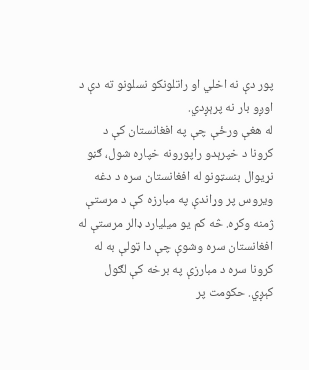پور دې نه اخلي او راتلونکو نسلونو ته دې د اوږو بار نه پرېږدي.
له هغې ورځې چې په افغانستان کې د کرونا د خپرېدو راپورونه خپاره شول، ګڼو نړیوال بنسټونو له افغانستان سره د دغه ویروس پر وړاندې په مبارزه کې د مرستې ژمنه وکړه. څه کم یو میلیارد ډالر مرستې له افغانستان سره وشوې چې دا ټولې به له کرونا سره د مبارزې په برخه کې لګول کېږي. حکومت پر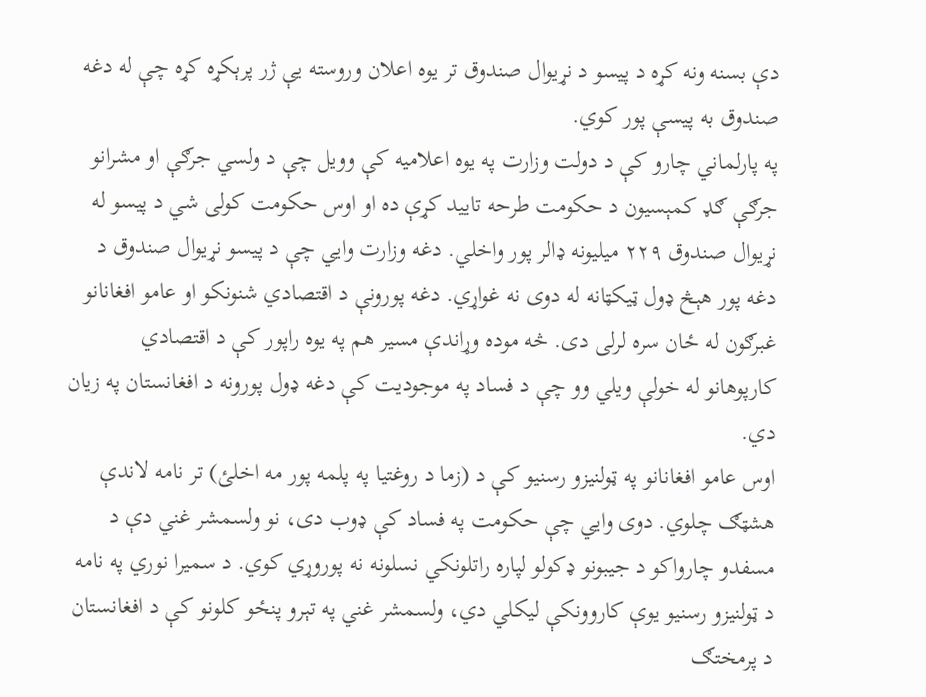دې بسنه ونه کړه د پیسو د نړیوال صندوق تر یوه اعلان وروسته یې ژر پرېکړه کړه چې له دغه صندوق به پیسې پور کوي.
په پارلماني چارو کې د دولت وزارت په یوه اعلامیه کې وویل چې د ولسي جرګې او مشرانو جرګې ګډ کمېسیون د حکومت طرحه تایید کړې ده او اوس حکومت کولی شي د پیسو له نړیوال صندوق ۲۲۹ میلیونه ډالر پور واخلي. دغه وزارت وایي چې د پیسو نړیوال صندوق د دغه پور هېڅ ډول ټيکټانه له دوی نه غواړي. دغه پورونې د اقتصادي شنونکو او عامو افغانانو غبرګون له ځان سره لرلی دی. څه موده وړاندې مسیر هم په یوه راپور کې د اقتصادي کارپوهانو له خولې ویلي وو چې د فساد په موجودیت کې دغه ډول پورونه د افغانستان په زیان دي.
اوس عامو افغانانو په ټولنیزو رسنیو کې د (زما د روغتیا په پلمه پور مه اخلئ) تر نامه لاندې هشټګ چلوي. دوی وایي چې حکومت په فساد کې ډوب دی، نو ولسمشر غني دې د مسفدو چارواکو د جیبونو ډکولو لپاره راتلونکي نسلونه نه پوروړي کوي. د سمیرا نوري په نامه د ټولنیزو رسنیو یوې کاروونکې لیکلي دي، ولسمشر غني په تېرو پنځو کلونو کې د افغانستان د پرمختګ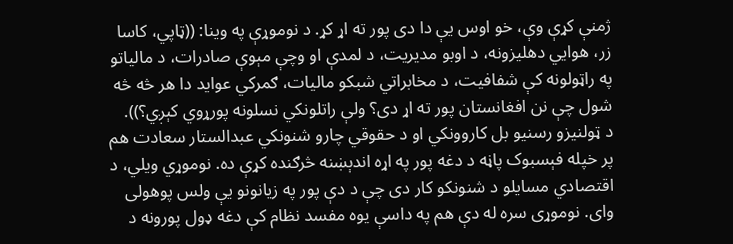ژمنې کړې وې، خو اوس یې دا دی پور ته اړ کړ. د نوموړې په وینا: ((ټاپي، کاسا زر، هوايي دهلیزونه، د اوبو مدیریت، د لمدې او وچې مېوې صادرات، د مالیاتو په راټولونه کې شفافیت، د مخابراتي شبکو مالیات، ګمرکي عواید دا هر څه څه شول چې نن افغانستان پور ته اړ دی؟ ولې راتلونکي نسلونه پورړوي کېږي؟)).
د ټولنیزو رسنیو بل کاروونکي او د حقوقي چارو شنونکي عبدالستار سعادت هم پر خپله فېسبوک پاڼه د دغه پور په اړه اندېښنه څرګنده کړې ده. نوموړي ویلي، د اقتصادي مسایلو د شنونکو کار دی چې د دې پور په زیانونو یې ولس پوهولی وای. نوموړی سره له دې هم په داسې یوه مفسد نظام کې دغه ډول پورونه د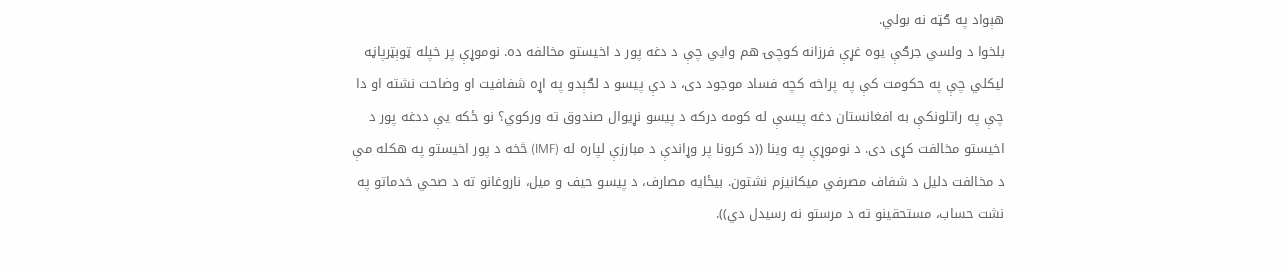هېواد په ګټه نه بولي.
بلخوا د ولسي جرګې یوه غړې فرزانه کوچۍ هم وايي چې د دغه پور د اخیستو مخالفه ده. نوموړې پر خپله ټوېټرپاڼه لیکلي چې په حکومت کې په پراخه کچه فساد موجود دی، د دې پیسو د لګېدو په اړه شفافیت او وضاحت نشته او دا چې په راتلونکې به افغانستان دغه پیسې له کومه درکه د پیسو نړیوال صندوق ته ورکوي؟ نو ځکه یې ددغه پور د اخیستو مخالفت کړی دی. د نوموړې په وینا ((د کرونا پر وړاندې د مبارزې لپاره له (IMF) څخه د پور اخيستو په هکله مې د مخالفت دليل د شفاف مصرفي ميکانيزم نشتون. بيځايه مصارف، د پيسو حيف و ميل، ناروغانو ته د صحي خدماتو په نشت حساب، مستحقينو ته د مرستو نه رسيدل دي)).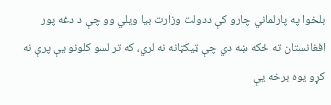بلخوا په پارلماني چارو کې ددولت وزارت بیا ویلي وو چې د دغه پور افغانستان ته ځکه ښه دي چې ټیکټانه نه لري، که تر لسو کلونو یې پرې نه کړو یوه برخه یې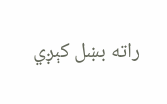راته بښل کېږي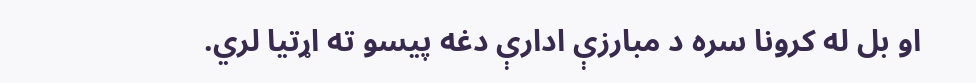او بل له کرونا سره د مبارزې ادارې دغه پیسو ته اړتیا لري.